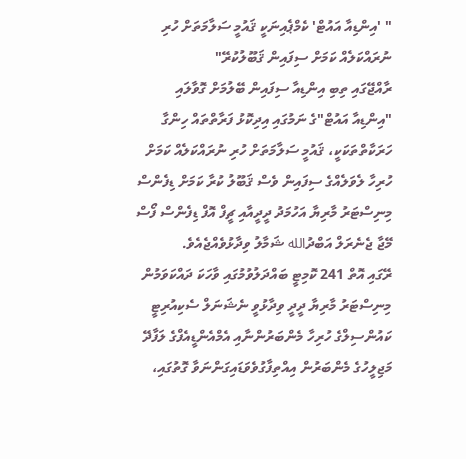" 'އިންޑިއާ އައުޓް' ކެމްޕެއިނަކީ ޤައުމީ ސަލާމަތަށް ހުރި ނުރައްކަލެއް ކަމަށް ސިފައިން ޤަބޫލުކުރޭ"
ރާއްޖޭގައި ތިބި އިންޑިއާ ސިފައިން ބޭލުމަށް ގޮވާލައި "އިންޑިއާ އައުޓް"ގެ ނަމުގައި އިދިކޮޅު ފަރާތްތައް ހިންގާ ހަރަކާތްތަކަކީ، ޤައުމީ ސަލާމަތަށް ހުރި ނުރައްކަލެއް ކަމަށް ހުރިހާ ލެވަލެއްގެ ސިފައިން ވެސް ޤަބޫލު ކުރާ ކަމަށް ޑިފެންސް މިނިސްޓަރު މާރިޔާ އަހުމަދު ދީދީއާއި ޗީފް އޮފް ޑިފެންސް ފޯސް މޭޖާ ޖެނެރަލް އަބްދުالله ޝަމާލު ވިދާޅުވެއްޖެއެވެ.
ރޭގައި އޮތް 241 ކޮމިޓީ ބައްދަލުވުމުގައި ވާހަކަ ދައްކަވަމުން މިނިސްޓަރު މާރިޔާ ދީދީ ވިދާޅުވީ ނެޝަނަލް ސެކިއުރިޓީ ކައުންސިލްގެ ހުރިހާ މެންބަރުންނާއި އެމްއެންޑީއެފްގެ ލަފާދޭ މަޖިލީހުގެ މެންބަރުން އިއްތިފާގުވެވަޑައިގަންނަވާ ގޮތުގައި،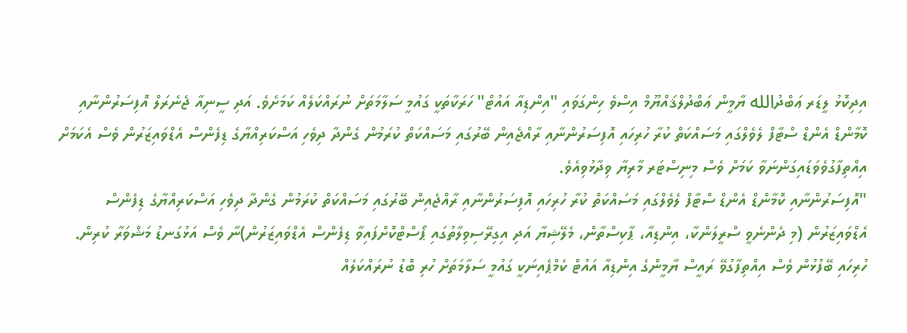އިދިކޮޅު ލީޑަރ ޢަބްދުالله ޔާމީން ޢަބްދުލްޤައްޔޫމް އިސްވެ ހިންގަވައި "އިންޑިއާ އައުޓް" ހަރަކާތަކީ ގައުމީ ސަލާމަތަށް ނުރައްކަލެއް ކަމަށެވެ. އަދި ސީނިއާ ޖެނެރަލް އޮފިސަރުންނާއި ކޮމާންޑް އެންޑް ސްޓާފް ލެވެލްގައި މަސައްކަތް ކުރާ ހުރިހައި އޮފިސަރުންނާއި ރާއްޖެއިން ބޭރުގައި މަސައްކަތް ކުރަމުން ގެންދާ ދިވެހި އަސްކަރިއްޔާގެ ޑިފެންސް އެޑްވައިޒަރުން ވެސް އެކަމަށް އިއްތިފާގުވެވަޑައިގަންނަވާ ކަމަށް ވެސް މިނިސްޓަރ މާރިޔާ ވިދާޅުވިއެވެ.
"އޮފިސަރުންނާއި ކޮމާންޑް އެންޑް ސްޓާފް ލެވެލްގައި މަސައްކަތް ކުރާ ހުރިހައި އޮފިސަރުންނާއި ރާއްޖެއިން ބޭރުގައި މަސައްކަތް ކުރަމުން ގެންދާ ދިވެހި އަސްކަރިއްޔާގެ ޑިފެންސް އެޑްވައިޒަރުން (މި ދެންނެވީ ސްރީލަންކާ، އިންޑިއާ، ޕާކިސްތާން، މެލޭޝިޔާ އަދި އިގިރޭސިވިލާތުގައި ޕޯސްޓްކޮށްފައިވާ ޑިފެންސް އެޑްވައިޒަރުން)ނާ ވެސް އަޅުގަނޑު މަޝްވަރާ ކުރިން. ހުރިހައި ބޭފުޅުން ވެސް އިއްތިފާގުވޭ ރައީސް ޔާމީންގެ އިންޑިއާ އައުޓް ކެމްޕެއިނަކީ ގައުމީ ސަލާމަތަށް ހުރި ބޮޑު ނުރައްކަލެއް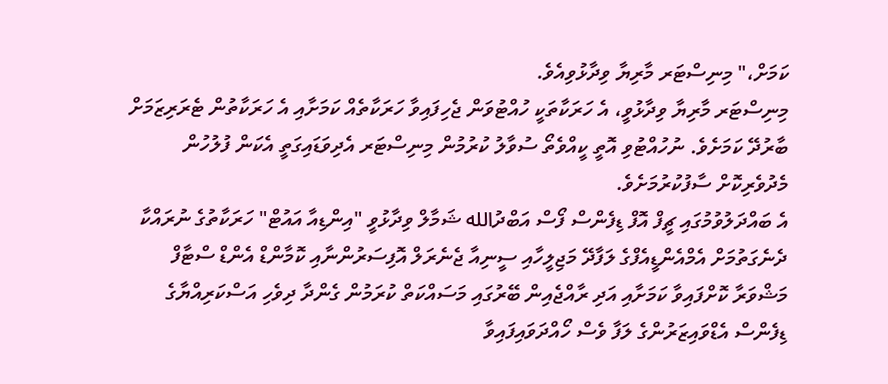ކަމަށް،" މިނިސްޓަރ މާރިޔާ ވިދާޅުވިއެވެ.
މިނިސްޓަރ މާރިޔާ ވިދާޅުވީ، އެ ހަރަކާތަކީ ހުއްޓުވަން ޖެހިފައިވާ ހަރަކާތެއް ކަމަށާއި އެ ހަރަކާތުން ޓެރަރިޒަމަށް ބާރުދޭ ކަމަށެވެ. ނުހުއްޓުވި އޮތީ ކީއްވެތޯ ސުވާލު ކުރުމުން މިނިސްޓަރ އެދިވަޑައިގަތީ އެކަން ފުލުހުން މެދުވެރިކޮށް ސާފުކުރުމަށެވެ.
އެ ބައްދަލުވުމުގައި ޗީފް އޮފް ޑިފެންސް ފޯސް އަބްދުالله ޝަމާލް ވިދާޅުވީ "އިންޑިއާ އައުޓް" ހަރަކާތުގެ ނުރައްކާ ދެނެގަތުމަށް އެމްއެންޑީއެފްގެ ލަފާދޭ މަޖިލީހާއި ސީނިއާ ޖެނެރަލް އޮފިސަރުންނާއި ކޮމާންޑް އެންޑް ސްޓާފް މަޝްވަރާ ކޮށްފައިވާ ކަމަށާއި އަދި ރާއްޖެއިން ބޭރުގައި މަސައްކަތް ކުރަމުން ގެންދާ ދިވެހި އަސްކަރިއްޔާގެ ޑިފެންސް އެޑްވައިޒަރުންގެ ލަފާ ވެސް ހޯއްދަވައިފައިވާ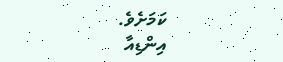ކަމަށެވެ.
އިންޑިއާ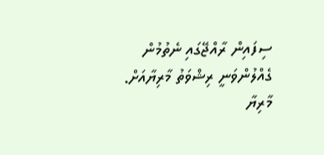ސިފައިން ރާއްޖޭގައި ނެތުމުން ގެއްލުންވަނީ ރިޝްވަތު މާރިޔާއަށް.
މާރިޔާ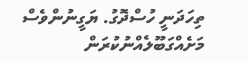ތިހަދަނީ ހުސްދޮގު. ޔަގީނުންވެސް މަށެއްގަބޫލެއްނުކުރަން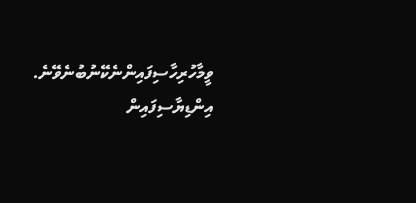ވީމާހުރިހާސިފައިންނެކޭނުބުނެވޭނެ. އިންޑިޔާސިފައިން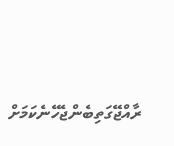ރާއްޖޭގަތިބެންޖެހޭނެކަމަށް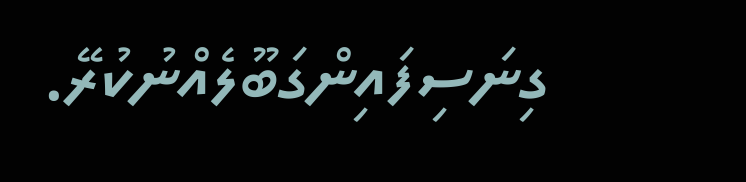ގިނަސިފައިންގަބޫލެއްނުކުރޭ.